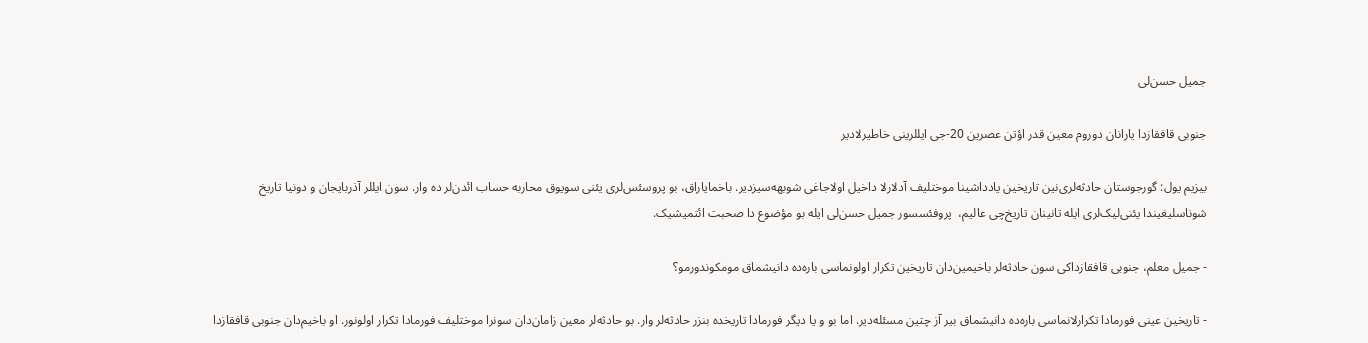جمیل حسن‌لی

جنوبی قافقازدا یارانان دوروم معین قدر اؤتن عصرین 20-جی ایللرینی خاطیرلا‌دیر

بیزیم یول: گورجوستان حادثه‌لری‌نین تاریخین یادداشینا موختلیف آدلارلا داخیل اولاجاغی شوبهه‌سیزدیر. باخمایا‌راق، بو پروسئس‌لری یئنی سویوق محاربه حساب ائدن‌لر ده وار. سون ایللر آذربایجان و دونیا تاریخ شوناسلیغیندا یئنی‌لیک‌لری ایله تانینان تاریخ‌چی عالیم،  پروفئسسور جمیل حسن‌لی ایله بو مؤضوع دا صحبت ائتمیشیک.

- جمیل معلم، جنوبی قافقازداکی سون حادثه‌لر باخیمین‌دان تاریخین تکرار اولونماسی باره‌ده دانیشماق مومکوندورمو؟

- تاریخین عینی فورمادا تکرارلانماسی باره‌ده دانیشماق بیر آز چتین مسئله‌دیر. اما بو و یا دیگر فورمادا تاریخده بنزر حادثه‌لر وار. بو حادثه‌لر معین زامان‌دان سونرا موختلیف فورمادا تکرار اولونور. او باخیم‌دان جنوبی قافقازدا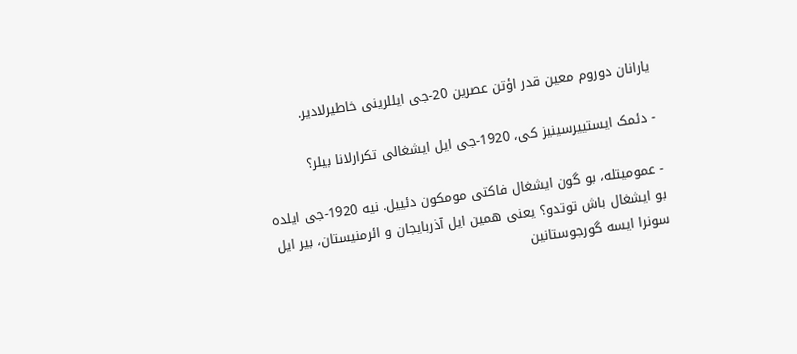یارانان دوروم معین قدر اؤتن عصرین 20-جی ایللرینی خاطیرلا‌دیر.

- دئمک ایستییرسینیز کی، 1920-جی ایل ایشغا‌لی تکرارلانا بیلر؟

- عمومیتله، بو گون ایشغال فاکتی مومکون دئییل. نیه 1920-جی ایلده بو ایشغال باش توتدو؟ یعنی همین ایل آذربایجان و ائرمنیستان، بیر ایل سونرا ایسه گورجوستانین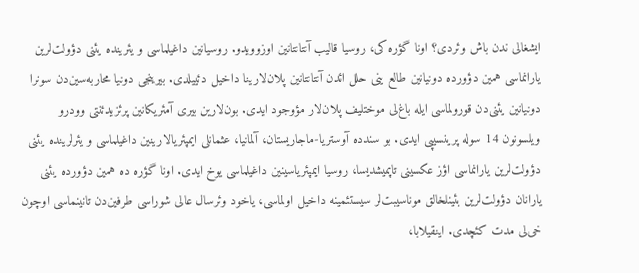ایشغا‌لی ندن باش وئردی؟ اونا گؤره کی، روسیا قالیب آنتانتانین اوزوویدو. روسیانین داغیلماسی و یئرینده یئنی دؤولت‌لرین یارانماسی همین دؤورده دونیانین طالع ینی حلل ائدن آنتانتانین پلان‌لارینا داخیل دئییلدی. بیرینجی دونیا محاربه‌سین‌دن سونرا دونیانین یئنی‌دن قورولماسی ایله باغ‌لی موختلیف پلان‌لار مؤوجود ایدی. بون‌لارین بیری آمئریکانین پرئزیدئنتی وودرو ویلسونون 14 سوله پرینسیپی ایدی. بو سندده آوستریا-ماجاریستان، آلمانیا، عثمانلی ایمپئریا‌لارینین داغیلماسی و یئرلرینده یئنی دؤولت‌لرین یارانماسی اؤز عکسینی تاپمیشدیسا، روسیا ایمپئریاسینین داغیلماسی یوخ ایدی. اونا گؤره ده همین دؤورده یئنی یارانان دؤولت‌لرین بئینلخالق موناسیبت‌لر سیستئمینه داخیل اولماسی، یاخود وئرسال عالی شوراسی طرفین‌دن تانینماسی اوچون خی‌لی مدت کئچدی. اینقیلابا،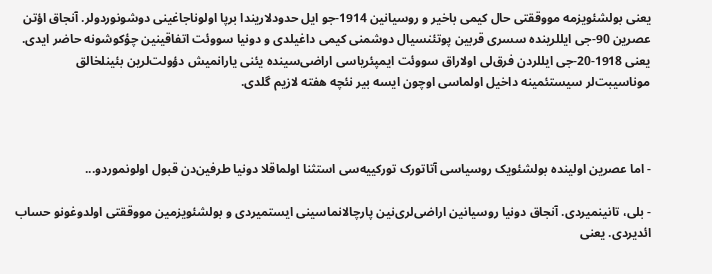یعنی بولشئویزمه مووققتی حال کیمی باخیر و روسیانین 1914-جو ایل حدودلاریندا برپا اولوناجاغینی دوشونوردولر. آنجاق اؤتن عصرین 90-جی ایللرینده سسری قربین پوتئنسیال دوشمنی کیمی داغیلدی و دونیا سووئت اتفاقینین چؤکوشونه حاضر ایدی. یعنی 1918-20-جی ایللردن فرق‌لی اولا‌راق سووئت ایمپئریاسی اراضی‌سینده یئنی یارانمیش دؤولت‌لرین بئینلخالق موناسیبت‌لر سیستئمینه داخیل اولماسی اوچون ایسه بیر نئچه هفته لازیم گلدی.



- اما عصرین اولینده بولشئویک روسیاسی آتاتورک تورکییه‌سی استثنا اولماقلا دونیا طرفین‌دن قبول اولونموردو...

- بلی، تانینمیردی. آنجاق دونیا روسیانین اراضی‌لری‌نین پارچالانماسینی ایستمیردی و بولشئویزمین مووققتی اولدوغونو حساب ائدیردی. یعنی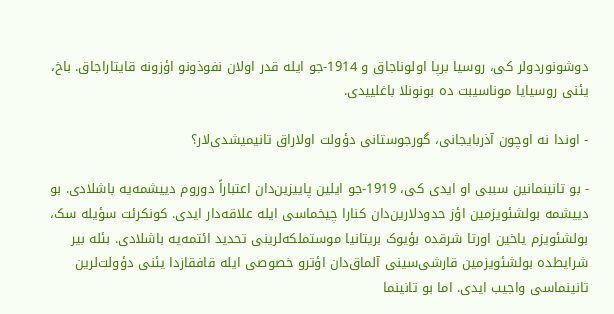دوشونوردولر کی، روسیا برپا اولونا‌جاق و 1914-جو ایله قدر اولان نفوذونو اؤزونه قایتارا‌جاق. باخ، یئنی روسیایا موناسیبت ده بونونلا باغلییدی.

- اوندا نه اوچون آذربایجانی، گورجوستانی دؤولت اولا‌راق تانیمیشدی‌لار؟

- بو تانینمانین سببی او ایدی کی، 1919-جو ایلین پاییزین‌دان اعتباراً دوروم دییشمه‌یه باشلادی. بو دییشمه بولشئویزمین اؤز حدودلارین‌دان کنارا چیخماسی ایله علاقه‌دار ایدی. کونکرئت سؤیله سک، بولشئویزم یاخین اورتا شرقده بؤیوک بریتانیا موستملکه‌لرینی تحدید ائتمه‌یه باشلادی. بئله بیر شرایطده بولشئویزمین قارشی‌سینی آلماق‌دان اؤترو خصوصی ایله قافقازدا یئنی دؤولت‌لرین تانینماسی واجیب ایدی. اما بو تانینما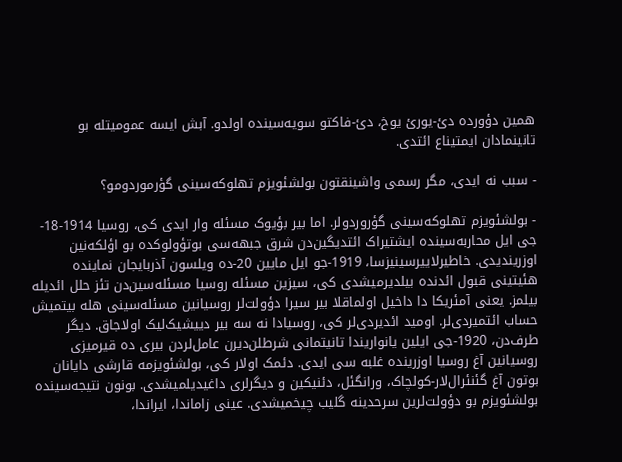همین دؤورده دئ-یورئ یوخ، دئ-فاکتو سویه‌سینده اولدو. آبش ایسه عمومیتله بو تانینما‌دان ایمتیناع ائتدی.

- سبب نه ایدی، مگر رسمی واشینقتون بولشئویزم تهلوکه‌سینی گؤرموردومو؟

- بولشئویزم تهلوکه‌سینی گؤروردولر. اما بیر بؤیوک مسئله وار ایدی کی، روسیا 1914-18-جی ایل محاربه‌سینده ایشتیراک ائتدیگین‌دن شرق جبهه‌سی بوتؤولوکده بو اؤلکه‌نین اوزریندیدی. خاطیرلاییرسینیزسا، 1919-جو ایل مایین 20-ده ویلسون آذربایجان نماینده هئیتینی قبول ائدنده بیلدیرمیشدی کی، سیزین مسئله روسیا مسئله‌سین‌دن تئز حلل ائدیله بیلمز. یعنی آمئریکا دا داخیل اولماقلا بیر سیرا دؤولت‌لر روسیانین مسئله‌سینی هله بیتمیش حساب ائتمیردی‌لر. اومید ائدیردی‌لر کی، روسیادا نه سه بیر دییشیک‌لیک اولا‌جاق. دیگر طرف‌دن، 1920-جی ایلین یانواریندا تانیتمانی شرطلن‌دیرن عامل‌لردن بیری ده قیرمیزی روسیانین آغ روسیا اوزرینده غلبه سی ایدی. دئمک اولار کی، بولشئویزمه قارشی دایانان بوتون آغ گئنئرال‌لار-کولچاک، ورانگئل، دئنیکین و دیگرلری داغیدیلمیشدی. بونون نتیجه‌سینده بولشئویزم بو دؤولت‌لرین سرحدینه گلیب چیخمیشدی. عینی زاماندا، ایراندا،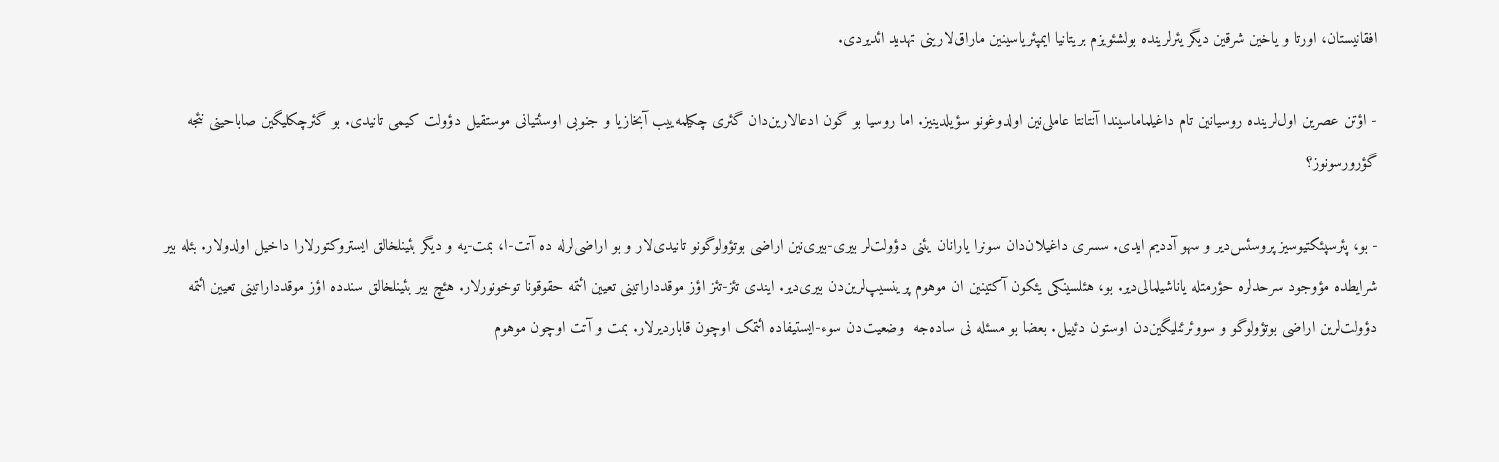افقانیستان، اورتا و یاخین شرقین دیگر یئرلرینده بولشئویزم بریتانیا ایمپئریاسینین ماراق‌لارینی تهدید ائدیردی.

- اؤتن عصرین اول‌لرینده روسیانین تام داغیلماماسیندا آنتانتا عاملی‌نین اولدوغونو سؤیلدینیز. اما روسیا بو گون ادعا‌لارین‌دان گئری چکیلمه‌ییب آبخازیا و جنوبی اوسئتیانی موستقیل دؤولت کیمی تانیدی. بو گئرچکلیگین صاباحینی نئجه گؤرورسونوز؟

- بو، پئرسپئکتیو‌سیز پروسئس‌دیر و سهو آددیم ایدی. سسری داغیلان‌دان سونرا یارانان یئنی دؤولت‌لر بیری-بیری‌نین اراضی بوتؤو‌لوگونو تانیدی‌لار و بو اراضی‌لرله ده آتت-ا، بمت-یه و دیگر بئینلخالق ایستروکتورلارا داخیل اولدولار. بئله بیر شرایطده مؤوجود سرحدلره حؤرمتله یاناشیلما‌لی‌دیر. بو، هئلسینکی یئکون آکتینین ان موهوم پرینسیپ‌لرین‌دن بیری‌دیر. ایندی تئز-تئز اؤز موقدداراتینی تعیین ائتمه حقوقونا توخونورلار. هئچ بیر بئینلخالق سندده اؤز موقدداراتینی تعیین ائتمه دؤولت‌لرین اراضی بوتؤو‌لوگو و سووئرئنلیگین‌دن اوستون دئییل. بعضا بو مسئله نی ساده‌جه  وضعیت‌دن سوء-ایستیفاده ائتمک اوچون قاباردیرلار. بمت و آتت اوچون موهوم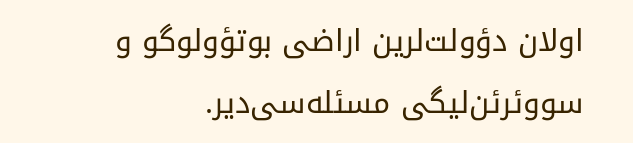اولان دؤولت‌لرین اراضی بوتؤو‌لوگو و سووئرئن‌لیگی مسئله‌سی‌دیر.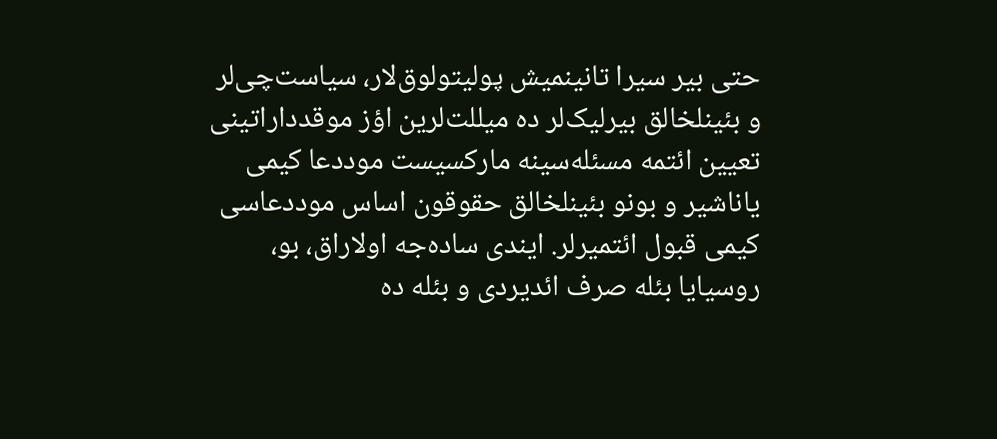حتی بیر سیرا تانینمیش پولیتولوق‌لار، سیاست‌چی‌لر و بئینلخالق بیرلیک‌لر ده میللت‌لرین اؤز موقدداراتینی تعیین ائتمه مسئله‌سینه مارکسیست موددعا کیمی یاناشیر و بونو بئینلخالق حقوقون اساس موددعاسی کیمی قبول ائتمیرلر. ایندی ساده‌جه اولا‌راق، بو، روسیایا بئله صرف ائدیردی و بئله ده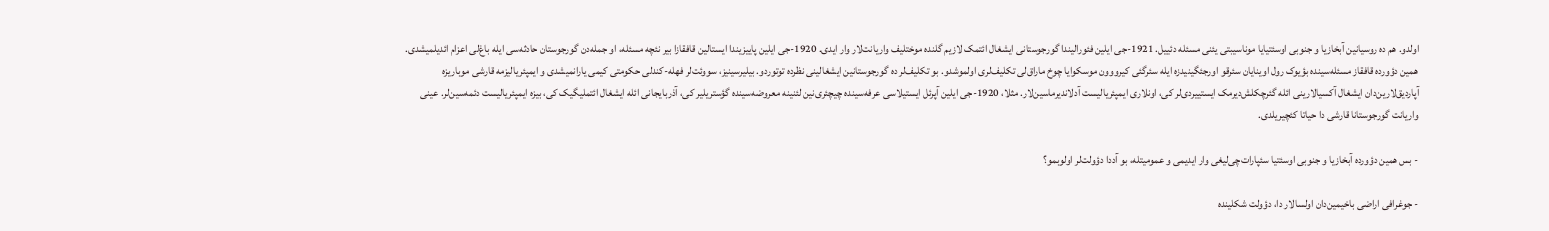اولدو. هم ده روسیانین آبخازیا و جنوبی اوسئتیایا موناسیبتی یئنی مسئله دئییل. 1921-جی ایلین فئورالیندا گورجوستانی ایشغال ائتمک لازیم گلنده موختلیف واریانت‌لار وار ایدی. 1920-جی ایلین پاییزیندا ایستالین قافقازا بیر نئچه مسئله، او جمله‌دن گورجوستان حادثه‌سی ایله باغ‌لی اعزام ائدیلمیشدی. همین دؤورده قافقاز مسئله‌سینده بؤیوک رول اوینایان سئرقو اورجئگینیدزه ایله سئرگئی کیرووون موسکوایا چوخ ماراق‌لی تکلیف‌لری اولموشدو. بو تکلیف‌لر ده گورجوستانین ایشغالینی نظرده توتوردو. بیلیرسینیز، سووئت‌لر فهله-کندلی حکومتی کیمی یارانمیشدی و ایمپئریالیزمه قارشی موباریزه آپاردیق‌لارین‌دان ایشغال آکسیا‌لارینی ائله گئرچکلش‌دیرمک ایستییردی‌لر کی، اونلاری ایمپئریالیست آدلاندیرماسین‌لار. مثلا، 1920-جی ایلین آپرئل ایستیلاسی عرفه‌سینده چیچئری‌نین لئنینه معروضه‌سینده گؤستریلیر کی، آذربایجانی ائله ایشغال ائتملیگیک کی، بیزه ایمپئریالیست دئمه‌سین‌لر. عینی واریانت گورجوستانا قارشی دا حیاتا کئچیریلدی.

- بس همین دؤورده آبخازیا و جنوبی اوسئتیا سئپارات‌چی‌لیغی وار ایدیمی و عمومیتله، بو آددا دؤولت‌لر اولوبمو؟

- جوغرافی اراضی باخیمین‌دان اولسا‌لار دا، دؤولت شکلینده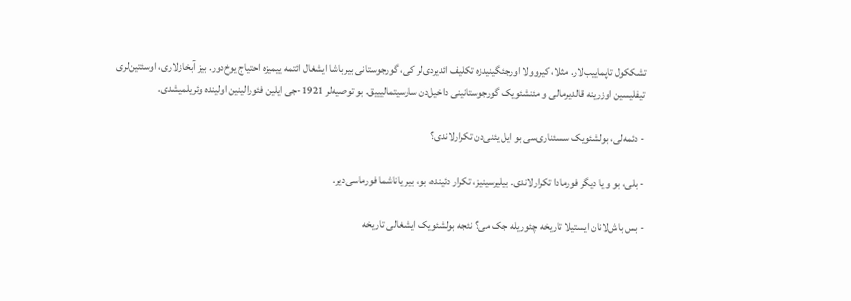تشککول تاپماییب‌لار. مثلا، کیروولا اورجئگینیدزه تکلیف ائدیردی‌لر کی، گورجوستانی بیرباشا ایشغال ائتمه ییمیزه احتیاج یوخ‌دور. بیز آبخازلاری، اوسئتین‌لری تیفلیسین اوزرینه قالدیرما‌لی و مئنشئویک گورجوستانینی داخیل‌دن سارسیتمالیییق. بو توصیه‌لر 1921-جی ایلین فئورالینین اولینده وئریلمیشدی.

- دئمه‌لی، بولشئویک سسئناری‌سی بو ایل یئنی‌دن تکرارلاندی؟

- بلی، بو و یا دیگر فورمادا تکرارلاندی. بیلیرسینیز، تکرار دئینده، بو، بیر یاناشما فورماسی‌دیر.

- بس باش‌لانان ایستیلا تاریخه چئوریله جک می؟ نئجه بولشئویک ایشغا‌لی تاریخه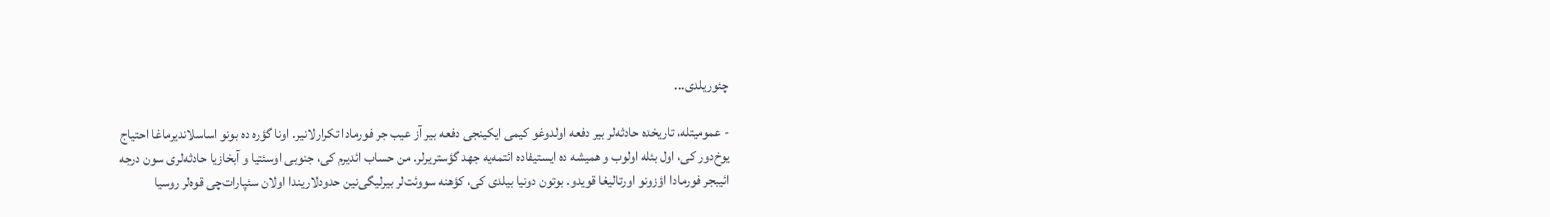چئوریلدی...

- عمومیتله، تاریخده حادثه‌لر بیر دفعه اولدوغو کیمی ایکینجی دفعه بیر آز عیب جر فورمادا تکرارلانیر. اونا گؤره ده بونو اساسلاندیرماغا احتیاج یوخ‌دور کی، اول بئله اولوب و همیشه ده ایستیفاده ائتمه‌یه جهد گؤستریرلر. من حساب ائدیرم کی، جنوبی اوسئتیا و آبخازیا حادثه‌لری سون درجه ائیبجر فورمادا اؤزونو اورتالیغا قویدو. بوتون دونیا بیلدی کی، کؤهنه سووئت‌لر بیرلیگی‌نین حدودلاریندا اولان سئپارات‌چی قوه‌لر روسیا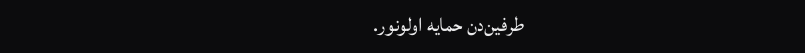طرفین‌دن حمایه اولونور.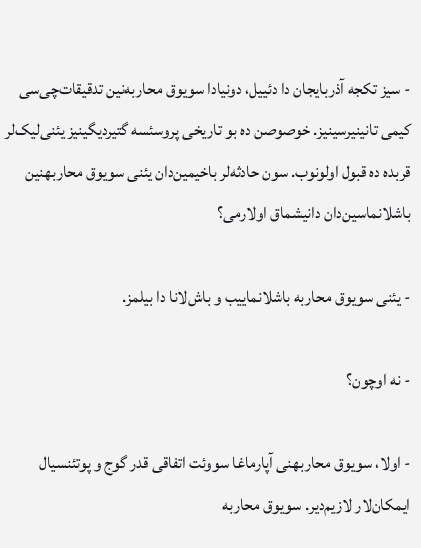- سیز تکجه آذربایجان دا دئییل، دونیادا سویوق محاربه‌نین تدقیقات‌چی‌سی کیمی تانینیرسینیز. خوصوصن ده بو تاریخی پروسئسه گتیردیگینیز یئنی‌لیک‌لر قربده ده قبول اولونوب. سون حادثه‌لر باخیمین‌دان یئنی سویوق محاربهنین باشلانماسین‌دان دانیشماق اولارمی؟

- یئنی سویوق محاربه باشلانماییب و باش‌لانا دا بیلمز.

- نه اوچون؟

- اولا، سویوق محاربهنی آپارماغا سووئت اتفاقی قدر گوج و پوتئنسیال ایمکان‌لار لازیم‌دیر. سویوق محاربه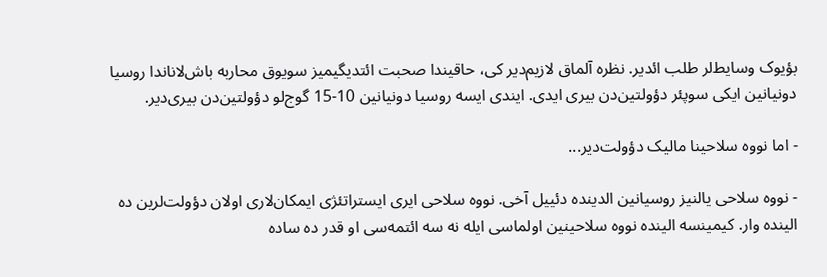بؤیوک وسایط‌لر طلب ائدیر. نظره آلماق لازیم‌دیر کی، حاقیندا صحبت ائتدیگیمیز سویوق محاربه باش‌لاناندا روسیا دونیانین ایکی سوپئر دؤولتین‌دن بیری ایدی. ایندی ایسه روسیا دونیانین 10-15 گوج‌لو دؤولتین‌دن بیری‌دیر.

- اما نووه سلاحینا مالیک دؤولت‌دیر...

- نووه سلاحی یالنیز روسیانین الدینده دئییل آخی. نووه سلاحی ایری ایستراتئژی ایمکان‌لاری اولان دؤولت‌لرین ده الینده وار. کیمینسه الینده نووه سلاحینین اولماسی ایله نه سه ائتمه‌سی او قدر ده ساده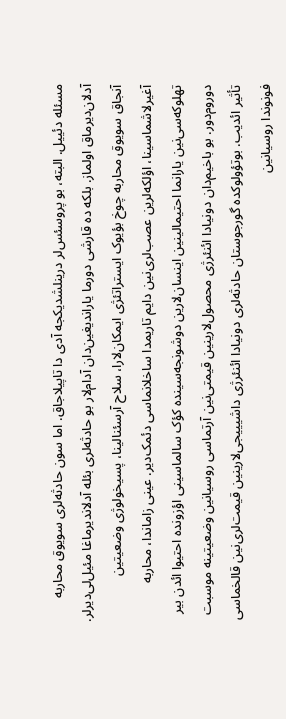مسئله دئییل. البته، بو پروسئس‌لر درینلشدیکجه آدی دا تاپیلا‌جاق. اما سون حادثه‌لری سویوق محاربه آدلان‌دیرماق اولماز. بلکه ده قارشی دورما یاراندیغین‌دان آدام‌لار بو حادثه‌لری بئله آدلاندیرماغا مئیل‌لی‌دیرلر. آنجاق سویوق محاربه چوخ بؤیوک ایستراتئژی ایمکان‌لارا، سلاح آرسئنالینا، پسیخولوژی وضعیتین آغیرلاشماسینا، اؤلکه‌لرین عصب‌لری‌نین دایم تاریمدا ساخلانماسی دئمک‌دیر. عینی زاماندا، محاربه تهلوکه‌سی‌نین یارانما احتیمالینین اینسان‌لارین دوشونجه‌سینده کؤک سالماسینی اؤزونده احتیوا ائدن بیر دوروم‌دور. بو باخیم‌دان دونیادا ائنئرژی محصول‌لارینین قیمتی‌نین آرتماسی روسیانین وضعیتینه موسبت تأثیر ائدیب. بوتؤولوکده گورجوستان حادثه‌لری دونیادا ائنئرژی داشیییجی‌لارینین قیمت‌لری‌نین قالخماسی فونوندا روسیانین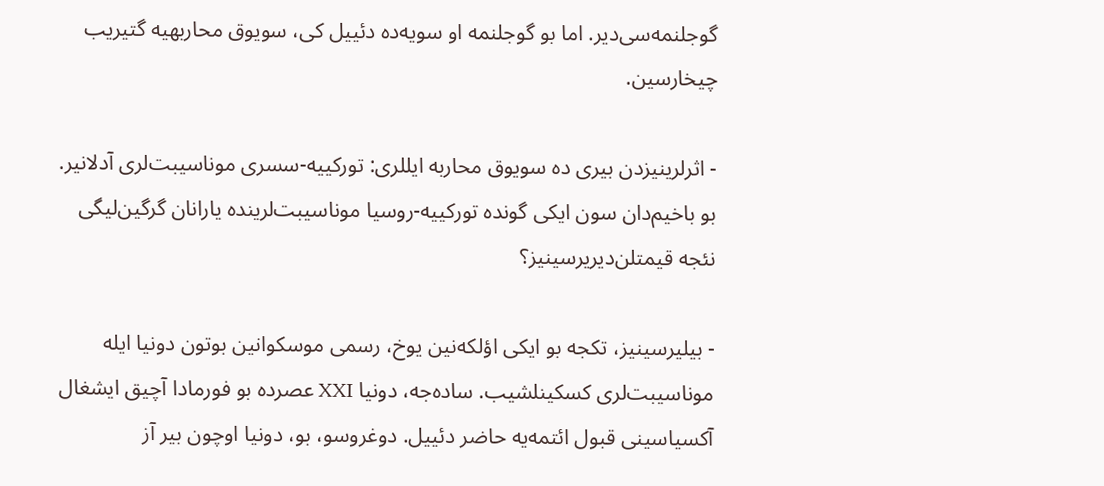گوجلنمه‌سی‌دیر. اما بو گوجلنمه او سویه‌ده دئییل کی، سویوق محاربهیه گتیریب چیخارسین.

- اثرلرینیزدن بیری ده سویوق محاربه ایللری: تورکییه-سسری موناسیبت‌لری آدلانیر. بو باخیم‌دان سون ایکی گونده تورکییه-روسیا موناسیبت‌لرینده یارانان گرگین‌لیگی نئجه قیمتلن‌دیریرسینیز؟

- بیلیرسینیز، تکجه بو ایکی اؤلکه‌نین یوخ، رسمی موسکوانین بوتون دونیا ایله موناسیبت‌لری کسکینلشیب. ساده‌جه، دونیا XXI عصرده بو فورمادا آچیق ایشغال آکسیاسینی قبول ائتمه‌یه حاضر دئییل. دوغروسو، بو، دونیا اوچون بیر آز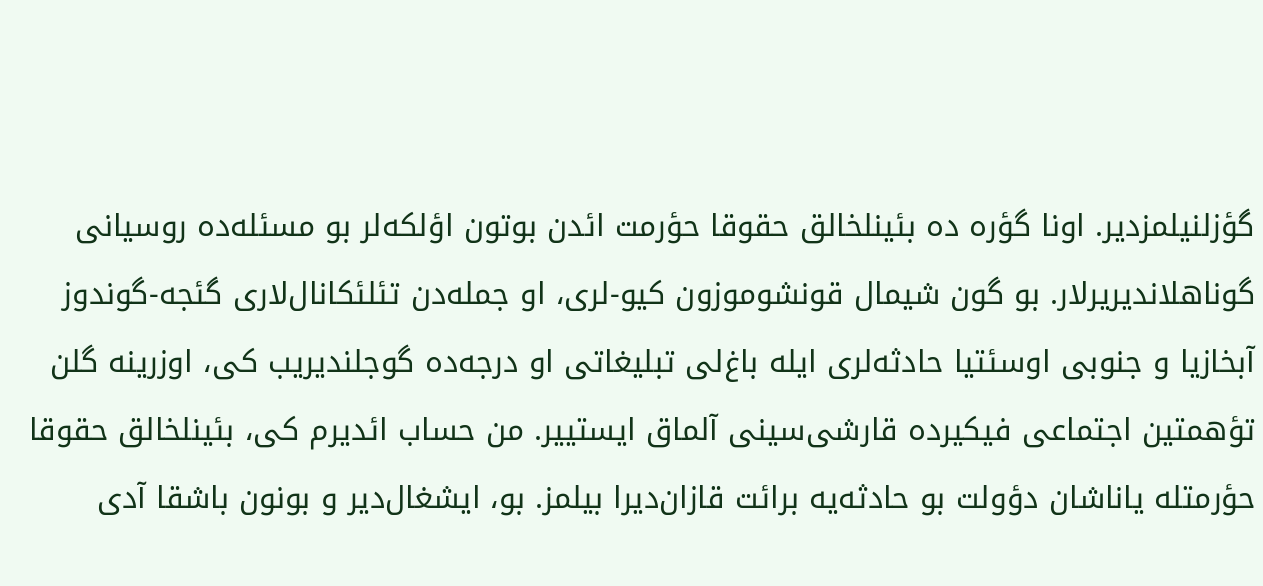گؤزلنیلمزدیر. اونا گؤره ده بئینلخالق حقوقا حؤرمت ائدن بوتون اؤلکه‌لر بو مسئله‌ده روسیانی گوناهلاندیریرلار. بو گون شیمال قونشوموزون کیو-لری، او جمله‌دن تئلئکانال‌لاری گئجه-گوندوز آبخازیا و جنوبی اوسئتیا حادثه‌لری ایله باغ‌لی تبلیغاتی او درجه‌ده گوجلندیریب کی، اوزرینه گلن تؤهمتین اجتماعی فیکیرده قارشی‌سینی آلماق ایستییر. من حساب ائدیرم کی، بئینلخالق حقوقا حؤرمتله یاناشان دؤولت بو حادثه‌یه برائت قازان‌دیرا بیلمز. بو، ایشغال‌دیر و بونون باشقا آدی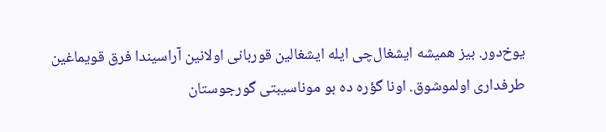یوخ‌دور. بیز همیشه ایشغال‌چی ایله ایشغالین قوربانی اولانین آراسیندا فرق قویماغین طرفداری اولموشوق. اونا گؤره ده بو موناسیبتی گورجوستان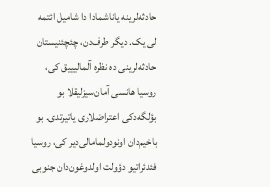حادثه‌لرینه یاناشمادا دا شامیل ائتمه لی یک. دیگر طرف‌دن، چئچئنیستان حادثه‌لرینی ده نظره آلمالیییق کی، روسیا هانسی آمان‌سیزلیقلا بو بؤلگه‌دکی اعتراضلاری یاتیرتدی. بو باخیم‌دان اونودولماما‌لی‌دیر کی، روسیا فئدئراتیو دؤولت اولدوغون‌دان جنوبی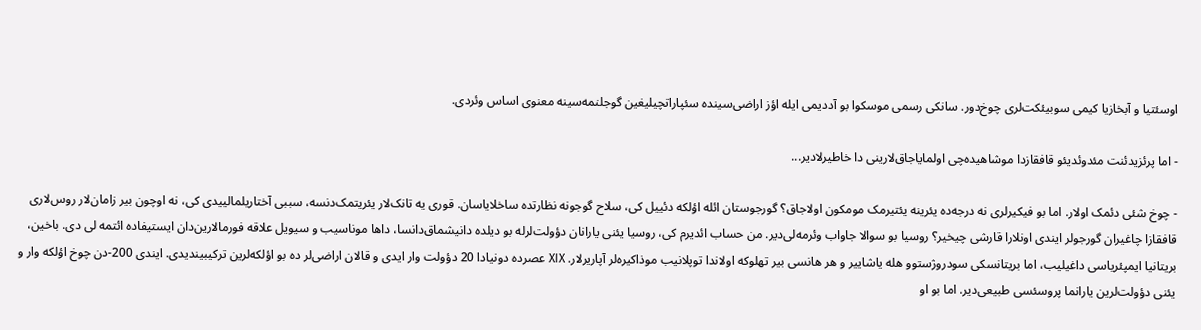اوسئتیا و آبخازیا کیمی سوبیئکت‌لری چوخ‌دور. سانکی رسمی موسکوا بو آددیمی ایله اؤز اراضی‌سینده سئپاراتچیلیغین گوجلنمه‌سینه معنوی اساس وئردی.

- اما پرئزیدئنت مئدوئدیئو قافقازدا موشاهیده‌چی اولمایا‌جاق‌لارینی دا خاطیرلا‌دیر...

- چوخ شئی دئمک اولار. اما بو فیکیرلری نه درجه‌ده یئرینه یئتیرمک مومکون اولا‌جاق؟ گورجوستان ائله اؤلکه دئییل کی، سلاح گوجونه نظارتده ساخلایاسان. قوری یه تانک‌لار یئریتمک‌دنسه، سببی آختاریلمالییدی کی، نه اوچون بیر زامان‌لار روس‌لاری قافقازا چاغیران گورجولر ایندی اونلارا قارشی چیخیر؟ روسیا بو سوالا جاواب وئرمه‌لی‌دیر. من حساب ائدیرم کی، روسیا یئنی یارانان دؤولت‌لرله بو دیلده دانیشماق‌دانسا، داها موناسیب و سیویل علاقه فورما‌لارین‌دان ایستیفاده ائتمه لی دی. باخین، بریتانیا ایمپئریاسی داغیلیب، اما بریتانسکی سودروژستوو هله یاشاییر و هر هانسی بیر تهلوکه اولاندا توپلانیب موذاکیره‌لر آپاریرلار. XIX عصرده دونیادا 20 دؤولت وار ایدی و قالان اراضی‌لر ده بو اؤلکه‌لرین ترکیبیندیدی. ایندی 200-دن چوخ اؤلکه وار و یئنی دؤولت‌لرین یارانما پروسئسی طبیعی‌دیر. اما بو او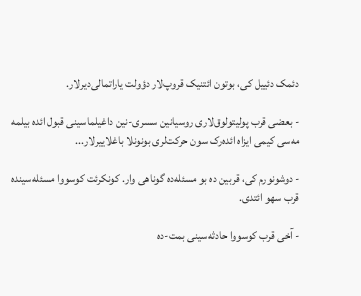دئمک دئییل کی، بوتون ائتنیک قروپ‌لار دؤولت یاراتما‌لی‌دیرلار.

- بعضی قرب پولیتولوق‌لاری روسیانین سسری-نین داغیلماسینی قبول ائده بیلمه مه‌سی کیمی ایزاه ائده‌رک سون حرکت‌لری بونونلا باغلاییرلار...

- دوشونورم کی، قربین ده بو مسئله‌ده گوناهی وار. کونکرئت کوسووا مسئله‌سینده قرب سهو ائتدی.

- آخی قرب کوسووا حادثه‌سینی بمت-ده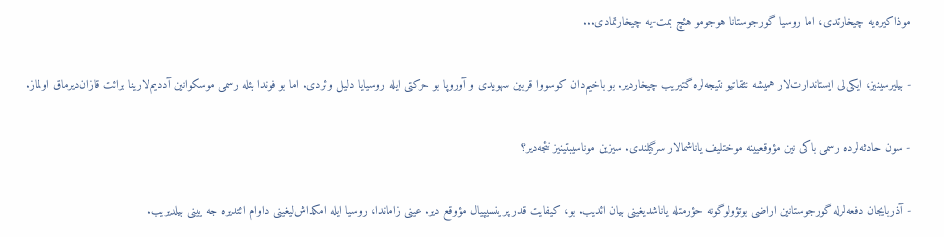موذاکیره‌یه چیخارتدی، اما روسیا گورجوستانا هوجومو هئچ بمت-یه چیخارتمادی...

- بیلیرسینیز، ایکی‌لی ایستاندارت‌لار همیشه نئقاتیو نتیجه‌لره گتیریب چیخاردیر. بو باخیم‌دان کوسووا قربین سهویدی و آوروپا بو حرکتی ایله روسیایا دلیل وئردی. اما بو فوندا بئله رسمی موسکوانین آددیم‌لارینا برائت قازان‌دیرماق اولماز.

- سون حادثه‌لرده رسمی باکی نین مؤوقعیینه موختلیف یاناشما‌لار سرگیلندی. سیزین موناسیبتینیز نئجه‌دیر؟

- آذربایجان دفعه‌لرله گورجوستانین اراضی بوتؤو‌لوگونه حؤرمتله یاناشدیغینی بیان ائدیب. بو، کیفایت قدر پرینسیپیال مؤوقع ‌دیر. عینی زاماندا، روسیا ایله امکداش‌لیغینی داوام ائتدیره جه یینی بیلدیریب.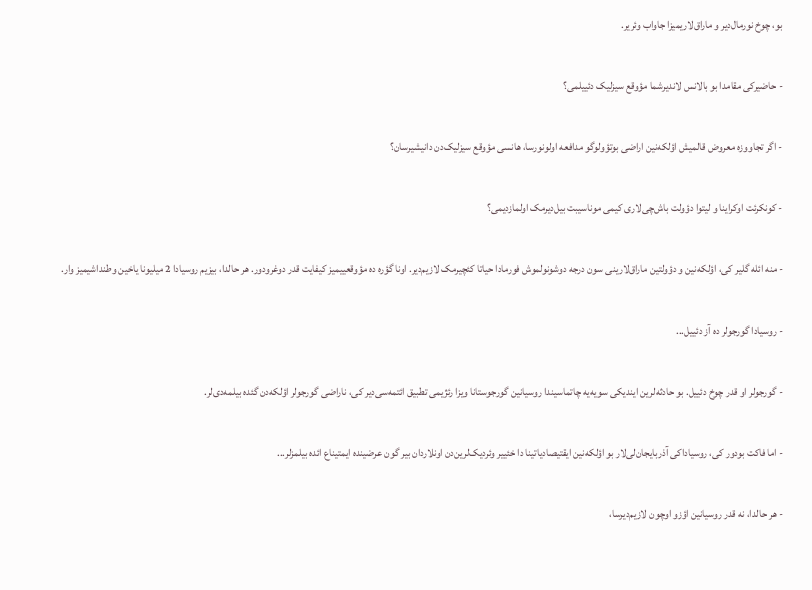بو، چوخ نورمال‌دیر و ماراق‌لاریمیزا جاواب وئریر.

- حاضیرکی مقامدا بو بالانس لاندیرشما مؤوقع ‌سیزلیک دئییلمی؟

- اگر تجاووزه معروض قالمیش اؤلکه‌نین اراضی بوتؤو‌لوگو مدافعه اولونورسا، هانسی مؤوقع ‌سیزلیک‌دن دانیشیرسان؟

- کونکرئت اوکراینا و لیتوا دؤولت باش‌چی‌لاری کیمی موناسیبت بیل‌دیرمک اولمازدیمی؟

- منه ائله گلیر کی، اؤلکه‌نین و دؤولتین ماراق‌لارینی سون درجه دوشونولموش فورمادا حیاتا کئچیرمک لازیم‌دیر. اونا گؤره ده مؤوقعییمیز کیفایت قدر دوغرودور. هر حالدا، بیزیم روسیادا 2 میلیونا یاخین وطنداشیمیز وار.

- روسیادا گورجولر ده آز دئییل...

- گورجولر او قدر چوخ دئییل. بو حادثه‌لرین ایندیکی سویه‌یه چاتماسیندا روسیانین گورجوستانا ویزا رئژیمی تطبیق ائتمه‌سی‌دیر کی، ناراضی گورجولر اؤلکه‌دن گئده بیلمه‌دی‌لر.

- اما فاکت بودور کی، روسیا‌داکی آذربایجان‌لی‌لار بو اؤلکه‌نین ایقتیصادیاتینا دا خئییر وئردیک‌لرین‌دن اونلاردان بیر گون عرضینده ایمتیناع ائده بیلمزلر...

- هر حالدا، نه قدر روسیانین اؤزو اوچون لازیم‌دیرسا،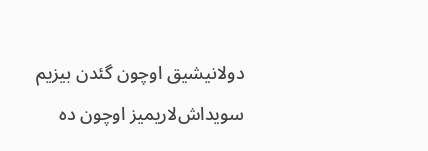دولانیشیق اوچون گئدن بیزیم سویداش‌لاریمیز اوچون ده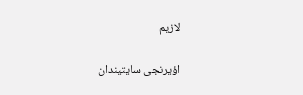لازیم‌

اؤيرنجى سايتيندان